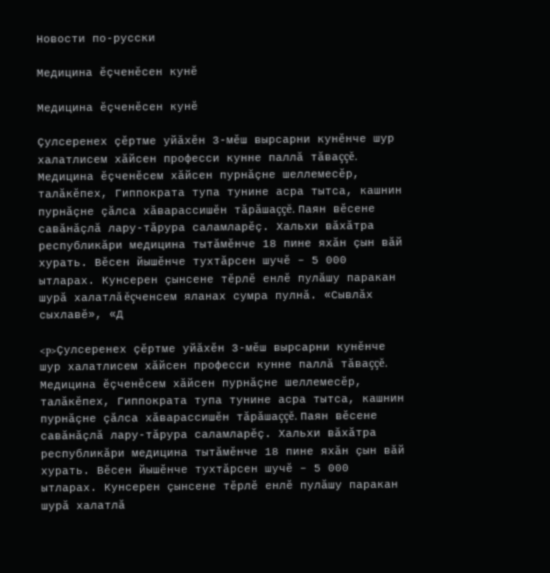Новости по-русски

Медицина ĕçченĕсен кунĕ

Медицина ĕçченĕсен кунĕ

Çулсеренех çĕртме уйăхĕн 3-мĕш вырсарни кунĕнче шур халатлисем хăйсен професси кунне паллă тăваççĕ. Медицина ĕçченĕсем хăйсен пурнăçне шеллемесĕр, талăкĕпех, Гиппократа тупа тунине асра тытса, кашнин пурнăçне çăлса хăварассишĕн тăрăшаççĕ. Паян вĕсене савăнăçлă лару-тăрура саламларĕç. Хальхи вăхăтра республикăри медицина тытăмĕнче 18 пине яхăн çын вăй хурать. Вĕсен йышĕнче тухтăрсен шучĕ – 5 000 ытларах. Кунсерен çынсене тĕрлĕ енлĕ пулăшу паракан шурă халатлă ĕçченсем яланах сумра пулнă. «Сывлăх сыхлавĕ», «Д

<p>Çулсеренех çĕртме уйăхĕн 3-мĕш вырсарни кунĕнче шур халатлисем хăйсен професси кунне паллă тăваççĕ. Медицина ĕçченĕсем хăйсен пурнăçне шеллемесĕр, талăкĕпех, Гиппократа тупа тунине асра тытса, кашнин пурнăçне çăлса хăварассишĕн тăрăшаççĕ. Паян вĕсене савăнăçлă лару-тăрура саламларĕç. Хальхи вăхăтра республикăри медицина тытăмĕнче 18 пине яхăн çын вăй хурать. Вĕсен йышĕнче тухтăрсен шучĕ – 5 000 ытларах. Кунсерен çынсене тĕрлĕ енлĕ пулăшу паракан шурă халатлă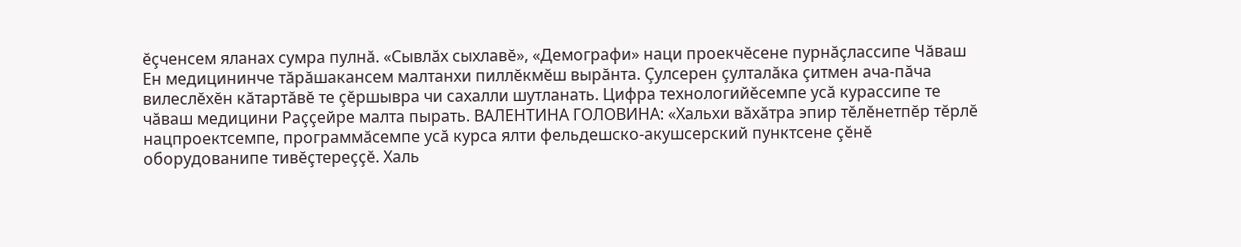ĕçченсем яланах сумра пулнă. «Сывлăх сыхлавĕ», «Демографи» наци проекчĕсене пурнăçлассипе Чăваш Ен медицининче тăрăшакансем малтанхи пиллĕкмĕш вырăнта. Çулсерен çулталăка çитмен ача-пăча вилеслĕхĕн кăтартăвĕ те çĕршывра чи сахалли шутланать. Цифра технологийĕсемпе усă курассипе те чăваш медицини Раççейре малта пырать. ВАЛЕНТИНА ГОЛОВИНА: «Хальхи вăхăтра эпир тĕлĕнетпĕр тĕрлĕ нацпроектсемпе, программăсемпе усă курса ялти фельдешско-акушсерский пунктсене çĕнĕ оборудованипе тивĕçтереççĕ. Халь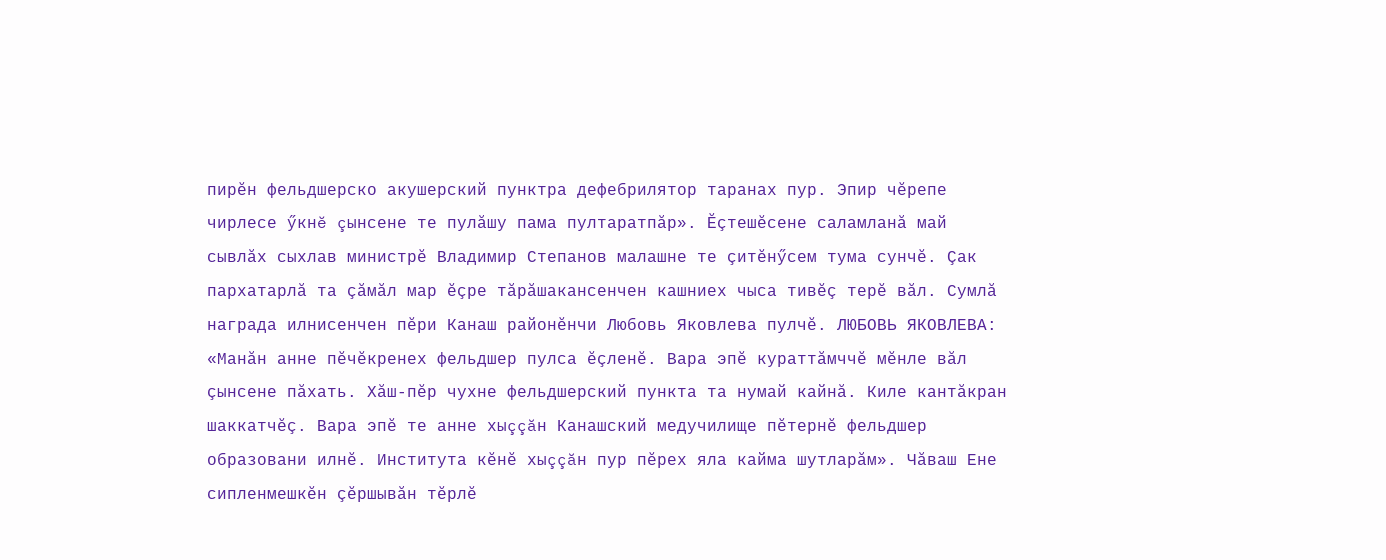пирĕн фельдшерско акушерский пунктра дефебрилятор таранах пур. Эпир чĕрепе чирлесе ӳкнĕ çынсене те пулăшу пама пултаратпăр». Ĕçтешĕсене саламланă май сывлăх сыхлав министрĕ Владимир Степанов малашне те çитĕнӳсем тума сунчĕ. Çак пархатарлă та çăмăл мар ĕçре тăрăшакансенчен кашниех чыса тивĕç терĕ вăл. Сумлă награда илнисенчен пĕри Канаш районĕнчи Любовь Яковлева пулчĕ. ЛЮБОВЬ ЯКОВЛЕВА: «Манăн анне пĕчĕкренех фельдшер пулса ĕçленĕ. Вара эпĕ кураттăмччĕ мĕнле вăл çынсене пăхать. Хăш-пĕр чухне фельдшерский пункта та нумай кайнă. Киле кантăкран шаккатчĕç. Вара эпĕ те анне хыççăн Канашский медучилище пĕтернĕ фельдшер образовани илнĕ. Института кĕнĕ хыççăн пур пĕрех яла кайма шутларăм». Чăваш Ене сипленмешкĕн çĕршывăн тĕрлĕ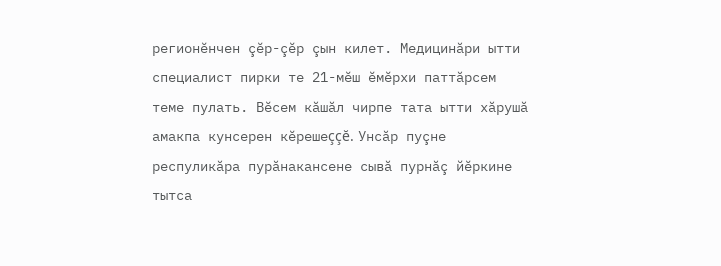регионĕнчен çĕр-çĕр çын килет. Медицинăри ытти специалист пирки те 21-мĕш ĕмĕрхи паттăрсем теме пулать. Вĕсем кăшăл чирпе тата ытти хăрушă амакпа кунсерен кĕрешеççĕ. Унсăр пуçне респуликăра пурăнакансене сывă пурнăç йĕркине тытса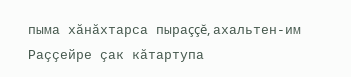пыма хăнăхтарса пыраççĕ, ахальтен-им Раççейре çак кăтартупа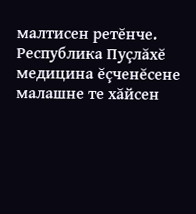малтисен ретĕнче. Республика Пуçлăхĕ медицина ĕçченĕсене малашне те хăйсен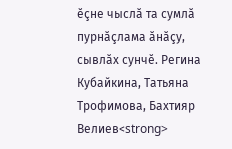ĕçне чыслă та сумлă пурнăçлама ăнăçу, сывлăх сунчĕ. Регина Кубайкина, Татьяна Трофимова, Бахтияр Велиев<strong>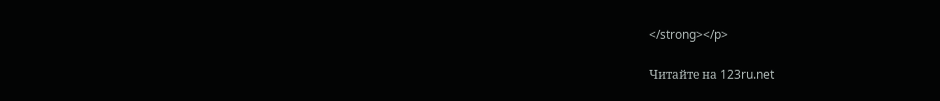</strong></p>

Читайте на 123ru.net